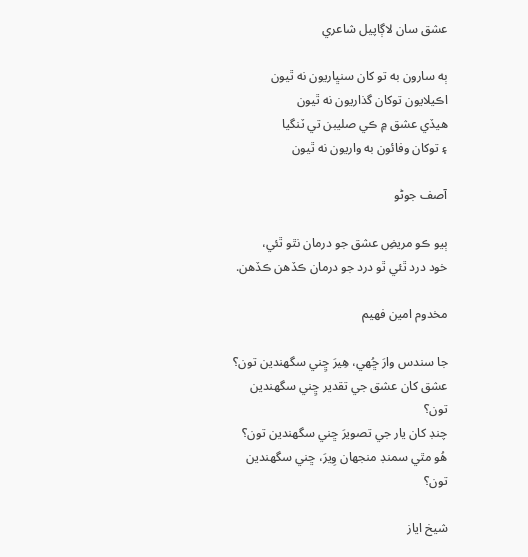عشق سان لاڳاپيل شاعري

ٻه سارون به تو کان سنڀاريون نه ٿيون
اڪيلايون توکان گذاريون نه ٿيون
هيڏي عشق ۾ ڪي صليبن تي ٽنگيا
۽ توکان وفائون به واريون نه ٿيون

آصف جوڻو

ٻيو ڪو مريضِ عشق جو درمان نٿو ٿئي،
خود درد ٿئي ٿو درد جو درمان ڪڏهن ڪڏهن.

مخدوم امين فھيم

جا سندس وارَ ڇُهي، هِيرَ ڇِني سگهندين تون؟
عشق کان عشق جي تقدير ڇِني سگهندين تون؟
چنڊ کان يار جي تصويرَ ڇني سگهندين تون؟
هُو مٿي سمنڊ منجهان وِيرَ، ڇني سگهندين تون؟

شيخ اياز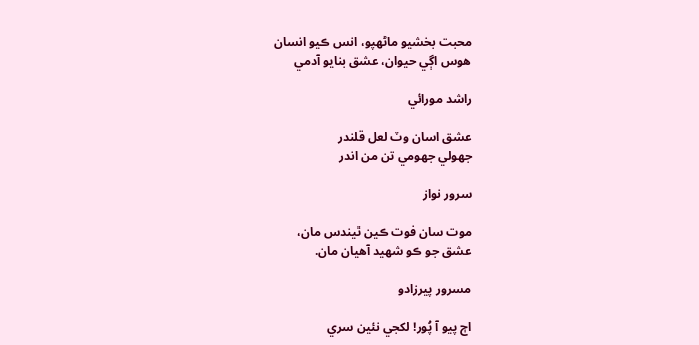محبت بخشيو ماڻهپو، انس ڪيو انسان
هوس اڳي حيوان، عشق بنايو آدمي

راشد مورائي

عشق اسان وٽ لعل قلندر
جھولي جھومي تن من اندر

سرور نواز

موت سان فوت ڪين ٿيندس مان،
عشق جو ڪو شهيد آهيان مان.

مسرور پيرزادو

اڄ پيو آ پُور! لکجي نئين سري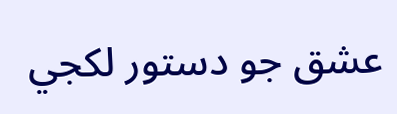عشق جو دستور لکجي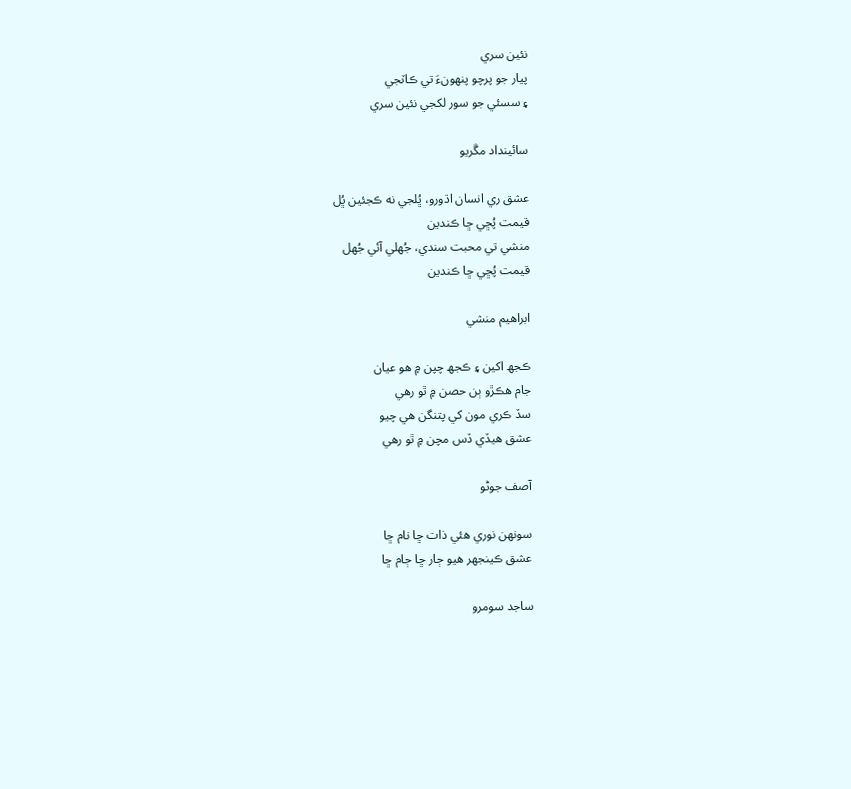نئين سري
پيار جو پرچو پنهونءَ تي ڪاٽجي
۽ سسئي جو سور لکجي نئين سري

سائينداد مڱريو

عشق ري انسان اڌورو، ڀُلجي نه ڪجئين ڀُل
قيمت پُڇي ڇا ڪندين
منشي تي محبت سندي، جُھلي آئي جُھل
قيمت پُڇي ڇا ڪندين

ابراھيم منشي

ڪجھ اکين ۽ ڪجھ چپن ۾ هو عيان
جام هڪڙو ٻن حصن ۾ ٿو رهي
سڏ ڪري مون کي پتنگن هي چيو
عشق هيڏي ڏس مچن ۾ ٿو رهي

آصف جوڻو

سونهن نوري هئي ذات ڇا نام ڇا
عشق ڪينجهر هيو ڄار ڇا ڄام ڇا

ساجد سومرو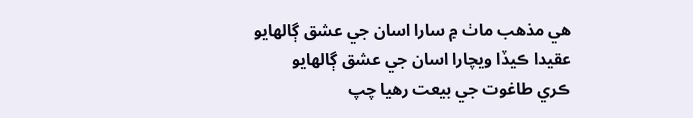هي مذهب ماٺ ۾ سارا اسان جي عشق ڳالهايو
عقيدا ڪيڏا ويچارا اسان جي عشق ڳالهايو
ڪري طاغوت جي بيعت رهيا چپ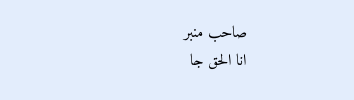صاحب منبر
انا الحق جا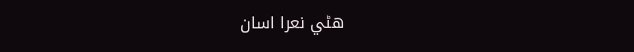هڻي نعرا اسان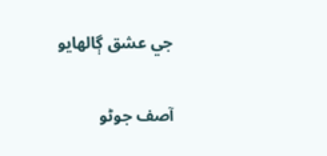جي عشق ڳالهايو

آصف جوڻو